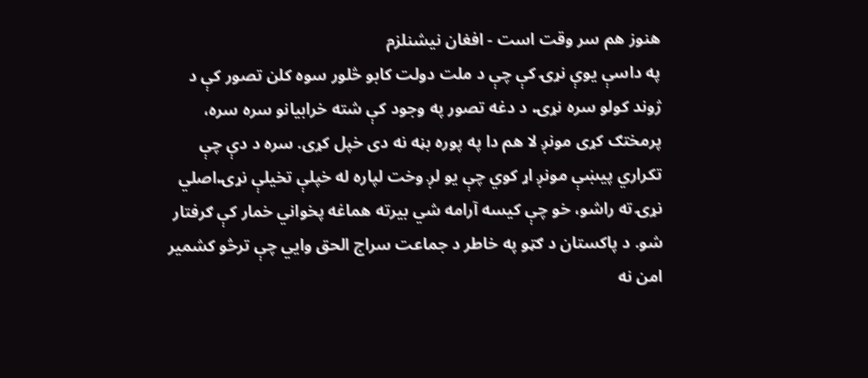هنوز هم سر وقت است - افغان نیشنلزم
په داسې یوې نړۍ کې چې د ملت دولت کابو څلور سوه کلن تصور کې د ژوند کولو سره نړۍ، د دغه تصور په وجود کې شته خرابیانو سره سره، پرمختګ کړی مونږ لا هم دا په پوره بڼه نه دی خپل کړی. سره د دې چې تکراري پیښې مونږ اړ کوي چې یو لږ وخت لپاره له خپلې تخیلې نړۍ،اصلي نړۍ ته راشو، خو چې کیسه آرامه شي بیرته هماغه پخواني خمار کې ګرفتار شو. د پاکستان د ګټو په خاطر د جماعت سراج الحق وايي چې ترڅو کشمیر امن نه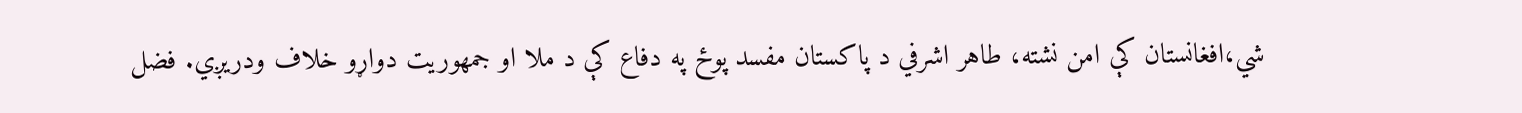شي،افغانستان کې امن نشته، طاهر اشرفي د پاکستان مفسد پوځ په دفاع کې د ملا او جمهوریت دواړو خلاف ودریږي. فضل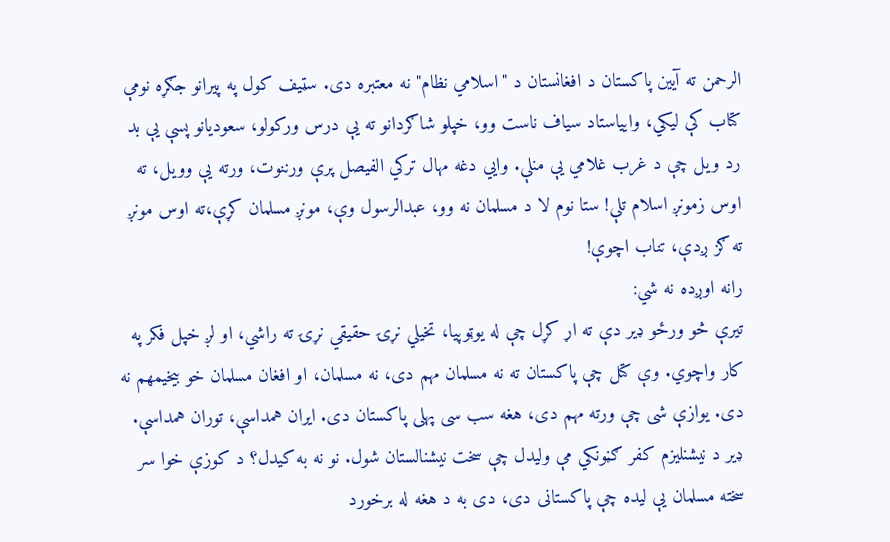الرحمن ته آیین پاکستان د افغانستان د "اسلامي نظام" نه معتبره دی. سټیف کول په پیرانو جګړه نومې کتاب کې لیکي، وايياستاد سیاف ناست وو، خپلو شاګردانو ته یې درس ورکولو، سعودیانو پسې یې بد رد ویل چې د غرب غلامي یې منلې. وايي دغه مهال ترکي الفیصل پرې ورننوت، ورته یې وویل، ته اوس زمونږ اسلام تلې! ستا نوم لا د مسلمان نه وو، عبدالرسول وې، مونږ مسلمان کړې،ته اوس مونږ ته ګز ږدې، تناب اچوې!
رانه اوږده نه شي:
تیرې څو ورځو ډیر دې ته اړ کړل چې له یوټوپیا، تخیلي نړۍ حقیقي نړۍ ته راشي، او لږ خپل فکر په کار واچوي. وې کتل چې پاکستان ته نه مسلمان مهم دی، نه مسلمان، او افغان مسلمان خو بیخيمهم نه دی. یوازې شی چې ورته مهم دی، هغه سب سی پهلی پاکستان دی. ایران همداسې، توران همداسې. ډیر د نیشنلیزم کفر ګڼونکي مې ولیدل چې سخت نیشنالستان شول. نو نه به کیدل؟ د کوزې خوا سر سخته مسلمان یې لیده چې پاکستانی دی، دی به د هغه له برخورد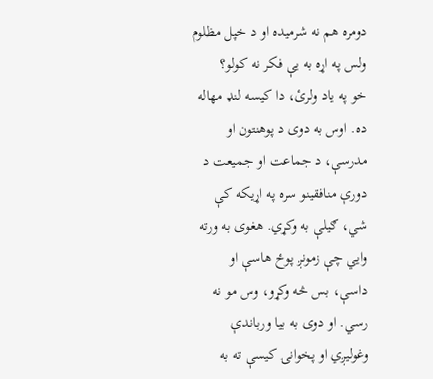دومره هم نه شرمیده او د خپل مظلوم ولس په اړه به یې فکر نه کولو؟
خو په یاد ولرئ، دا کیسه لنډ مهاله ده. اوس به دوی د پوهنتون او مدرسې، د جماعت او جمیعت د دورې منافقینو سره په اړیکه کې شي، ګیلې به وکړي. هغوی به ورته وايي چې زمونږ پوځ هاسې او داسې، بس څه وکړو، وس مو نه رسي. او دوی به بیا ورباندې وغولیږي او پخوانۍ کیسې ته به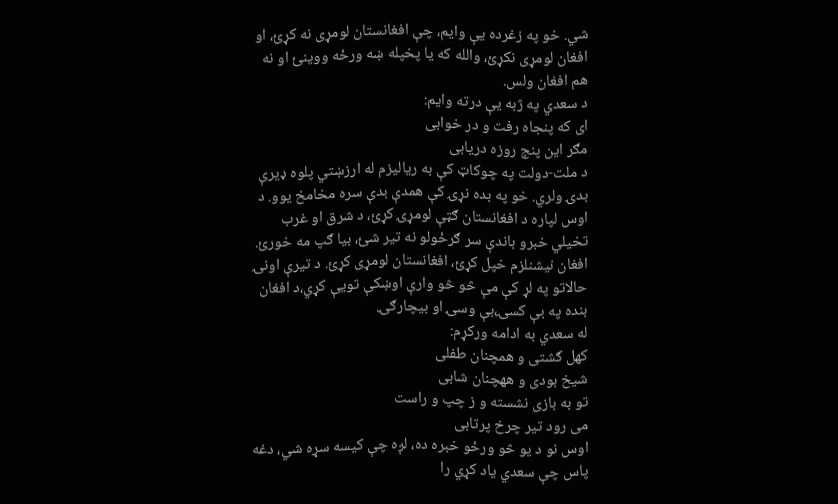شي. خو په زغرده یې وایم، چې افغانستان لومړی نه کړئ، او افغان لومړی نکړئ، والله که یا پخپله ښه ورځه ووینئ او نه هم افغان ولس.
د سعدي په ژبه یې درته وایم:
ای که پنجاه رفت و در خوابی
مګر این پنج روزه دریابی
د ملت-دولت په چوکاټ کې به ریالیزم له ارزښتي پلوه ډیرې بدۍ ولري. خو په بده نړۍ کې همدې بدې سره مخامخ یوو. د اوس لپاره د افغانستان ګټې لومړۍ کړئ، د شرق او غرب تخیلي خبرو باندې سر ګرځولو نه تیر شئ، بیا ګپ مه خورئ. افغان نیشنلزم خپل کړئ، افغانستان لومړی کړئ. د تیرې اونۍ حالاتو په لړ کې مې څو څو وارې اوښکې تویې کړي،د افغان بنده په بې کسۍ،بې وسۍ او بیچارګۍ.
له سعدي به ادامه ورکړم:
کهل ګشتی و همچنان طفلی
شیخ بودی و ههچنان شابی
تو به بازی نشسته و ز چپ و راست
می رود تیر چرخ پرتابی
اوس نو د یو څو ورځو خبره ده، لږه چې کیسه سړه شي، دغه پاس چې سعدي یاد کړي را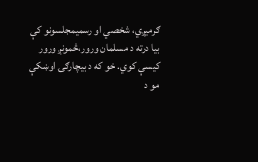ګرميږي، شخصي او رسميمجلسونو کې بیا درته د مسلمان ورور،څمونږ ورور کیسې کوي. خو که د بیچارګۍ اوښکې مو د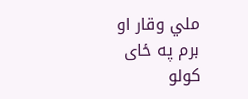ملي وقار او برم په ځای کولو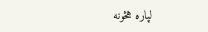لپاره هڅونه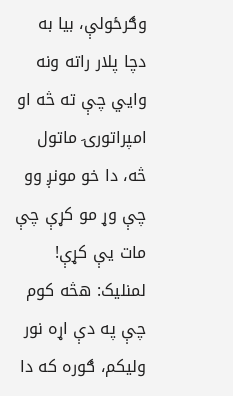وګرځولې، بیا به دچا پلار راته ونه وايي چې ته څه او امپراتورۍ ماتول څه، دا خو مونږ وو چې وړ مو کړې چې مات یې کړې!
لمنلیک: هڅه کوم چې په دې اړه نور ولیکم، ګوره که دا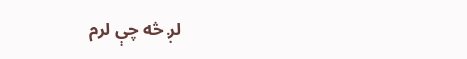لږ څه چې لرم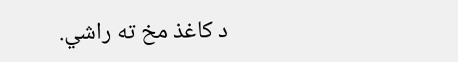د کاغذ مخ ته راشي.